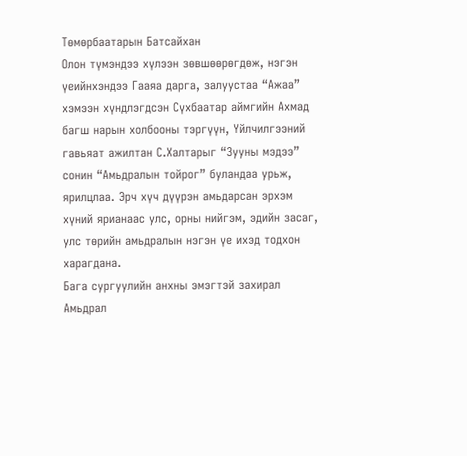Төмөрбаатарын Батсайхан
Олон түмэндээ хүлээн зөвшөөрөгдөж, нэгэн үеийнхэндээ Гааяа дарга, залуустаа “Ажаа” хэмээн хүндлэгдсэн Сүхбаатар аймгийн Ахмад багш нарын холбооны тэргүүн, Үйлчилгээний гавьяат ажилтан С.Халтарыг “Зууны мэдээ” сонин “Амьдралын тойрог” буландаа урьж, ярилцлаа. Эрч хүч дүүрэн амьдарсан эрхэм хүний ярианаас улс, орны нийгэм, эдийн засаг, улс төрийн амьдралын нэгэн үе ихэд тодхон харагдана.
Бага сургуулийн анхны эмэгтэй захирал
Амьдрал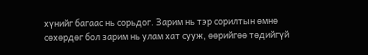хүнийг багаас нь сорьдог. Зарим нь тэр сорилтын өмнө сөхөрдөг бол зарим нь улам хат сууж, өөрийгөө төдийгүй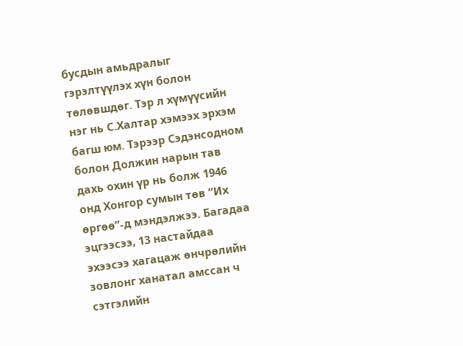бусдын амьдралыг гэрэлтүүлэх хүн болон төлөвшдөг. Тэр л хүмүүсийн нэг нь С.Халтар хэмээх эрхэм багш юм. Тэрээр Сэдэнсодном болон Должин нарын тав дахь охин үр нь болж 1946 онд Хонгор сумын төв “Их өргөө”-д мэндэлжээ. Багадаа эцгээсээ, 13 настайдаа эхээсээ хагацаж өнчрөлийн зовлонг ханатал амссан ч сэтгэлийн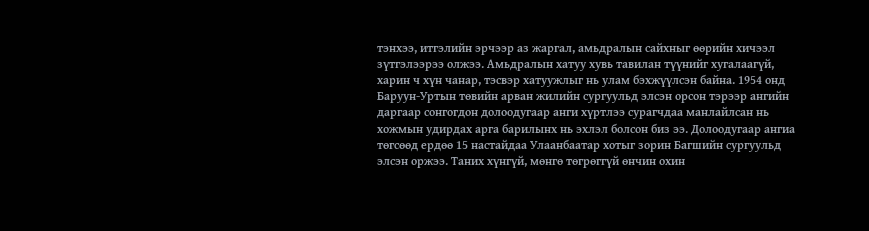тэнхээ, итгэлийн эрчээр аз жаргал, амьдралын сайхныг өөрийн хичээл зүтгэлээрээ олжээ. Амьдралын хатуу хувь тавилан түүнийг хугалаагүй, харин ч хүн чанар, тэсвэр хатуужлыг нь улам бэхжүүлсэн байна. 1954 онд Баруун-Уртын төвийн арван жилийн сургуульд элсэн орсон тэрээр ангийн даргаар сонгогдон долоодугаар анги хүртлээ сурагчдаа манлайлсан нь хожмын удирдах арга барилынх нь эхлэл болсон биз ээ. Долоодугаар ангиа төгсөөд ердөө 15 настайдаа Улаанбаатар хотыг зорин Багшийн сургуульд элсэн оржээ. Таних хүнгүй, мөнгө төгрөггүй өнчин охин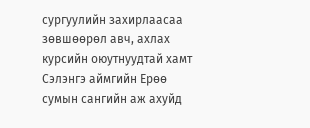сургуулийн захирлаасаа зөвшөөрөл авч, ахлах курсийн оюутнуудтай хамт Сэлэнгэ аймгийн Ерөө сумын сангийн аж ахуйд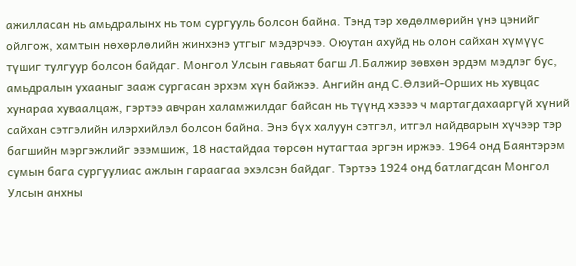ажилласан нь амьдралынх нь том сургууль болсон байна. Тэнд тэр хөдөлмөрийн үнэ цэнийг ойлгож, хамтын нөхөрлөлийн жинхэнэ утгыг мэдэрчээ. Оюутан ахуйд нь олон сайхан хүмүүс түшиг тулгуур болсон байдаг. Монгол Улсын гавьяат багш Л.Балжир зөвхөн эрдэм мэдлэг бус, амьдралын ухааныг зааж сургасан эрхэм хүн байжээ. Ангийн анд С.Өлзий-Орших нь хувцас хунараа хуваалцаж, гэртээ авчран халамжилдаг байсан нь түүнд хэзээ ч мартагдахааргүй хүний сайхан сэтгэлийн илэрхийлэл болсон байна. Энэ бүх халуун сэтгэл, итгэл найдварын хүчээр тэр багшийн мэргэжлийг эзэмшиж, 18 настайдаа төрсөн нутагтаа эргэн иржээ. 1964 онд Баянтэрэм сумын бага сургуулиас ажлын гараагаа эхэлсэн байдаг. Тэртээ 1924 онд батлагдсан Монгол Улсын анхны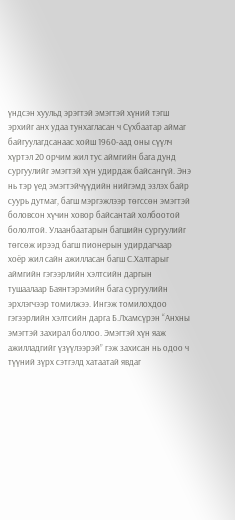үндсэн хуульд эрэгтэй эмэгтэй хүний тэгш эрхийг анх удаа тунхагласан ч Сүхбаатар аймаг байгуулагдсанаас хойш 1960-аад оны сүүлч хүртэл 20 орчим жил тус аймгийн бага дунд сургуулийг эмэгтэй хүн удирдаж байсангүй. Энэ нь тэр үед эмэгтэйчүүдийн нийгэмд эзлэх байр суурь дутмаг, багш мэргэжлээр төгссөн эмэгтэй боловсон хүчин ховор байсантай холбоотой бололтой. Улаанбаатарын багшийн сургуулийг төгсөж ирээд багш пионерын удирдагчаар хоёр жил сайн ажилласан багш С.Халтарыг аймгийн гэгээрлийн хэлтсийн даргын тушаалаар Баянтэрэмийн бага сургуулийн эрхлэгчээр томилжээ. Ингэж томилохдоо гэгээрлийн хэлтсийн дарга Б.Лхамсүрэн “Анхны эмэгтэй захирал боллоо. Эмэгтэй хүн яаж ажилладгийг үзүүлээрэй” гэж захисан нь одоо ч түүний зүрх сэтгэлд хатаатай явдаг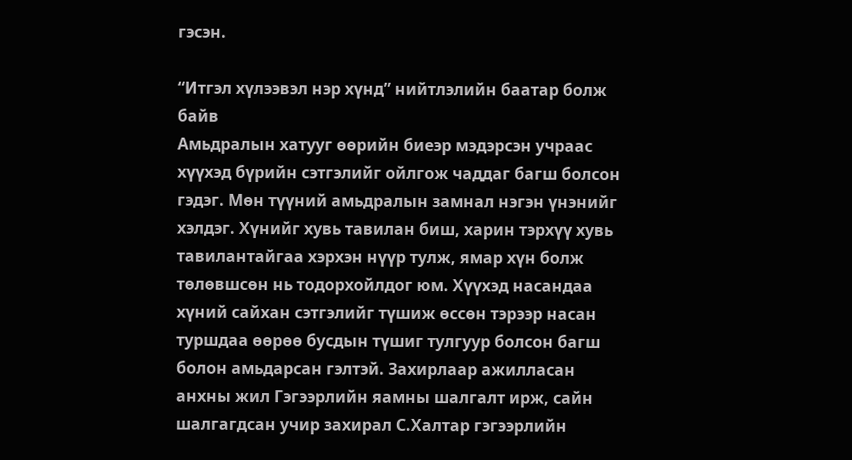гэсэн.

“Итгэл хүлээвэл нэр хүнд” нийтлэлийн баатар болж байв
Амьдралын хатууг өөрийн биеэр мэдэрсэн учраас хүүхэд бүрийн сэтгэлийг ойлгож чаддаг багш болсон гэдэг. Мөн түүний амьдралын замнал нэгэн үнэнийг хэлдэг. Хүнийг хувь тавилан биш, харин тэрхүү хувь тавилантайгаа хэрхэн нүүр тулж, ямар хүн болж төлөвшсөн нь тодорхойлдог юм. Хүүхэд насандаа хүний сайхан сэтгэлийг түшиж өссөн тэрээр насан туршдаа өөрөө бусдын түшиг тулгуур болсон багш болон амьдарсан гэлтэй. Захирлаар ажилласан анхны жил Гэгээрлийн яамны шалгалт ирж, сайн шалгагдсан учир захирал С.Халтар гэгээрлийн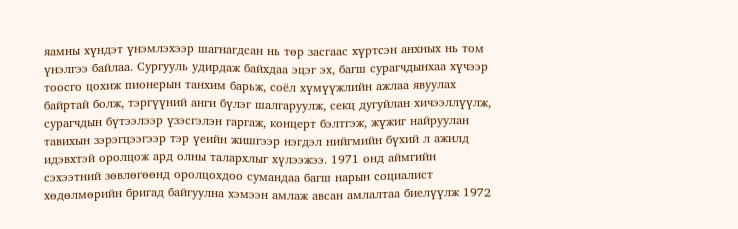яамны хүндэт үнэмлэхээр шагнагдсан нь төр засгаас хүртсэн анхных нь том үнэлгээ байлаа. Сургууль удирдаж байхдаа эцэг эх, багш сурагчдынхаа хүчээр тоосго цохиж пионерын танхим барьж, соёл хүмүүжлийн ажлаа явуулах байртай болж, тэргүүний анги бүлэг шалгаруулж, секц дугуйлан хичээллүүлж, сурагчдын бүтээлээр үзэсгэлэн гаргаж, концерт бэлтгэж, жүжиг найруулан тавихын зэрэгцээгээр тэр үеийн жишгээр нэгдэл нийгмийн бүхий л ажилд идэвхтэй оролцож ард олны талархлыг хүлээжээ. 1971 онд аймгийн сэхээтний зөвлөгөөнд оролцохдоо сумандаа багш нарын социалист хөдөлмөрийн бригад байгуулна хэмээн амлаж авсан амлалтаа биелүүлж 1972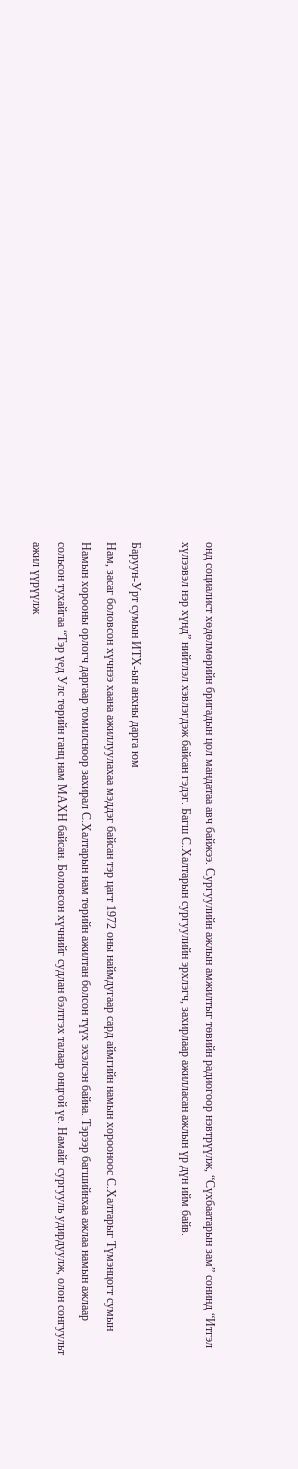онд социалист хөдөлмөрийн бригадын цол мандатаа авч байжээ. Сургуулийн ажлын амжилтыг төвийн радиогоор нэвтрүүлж, “Сүхбаатарын зам” сонинд “Итгэл хүлээвэл нэр хүнд” нийтлэл хэвлэгдэж байсан гэдэг. Багш С.Халтарын сургуулийн эрхлэгч, захирлаар ажилласан ажлын үр дүн ийм байв.

Баруун-Урт сумын ИТХ-ын анхны дарга юм
Нам, засаг боловсон хүчнээ хаана ажиллуулахаа мэддэг байсан тэр цагт 1972 оны наймдугаар сард аймгийн намын хорооноос С.Халтарыг Түмэнцогт сумын Намын хорооны орлогч даргаар томилсноор захирал С.Халтарын нам төрийн ажилтан болсон түүх эхэлсэн байна. Тэрээр багшийнхаа ажлаа намын ажлаар сольсон тухайгаа “Тэр үед Улс төрийн ганц нам МАХН байсан. Боловсон хүчнийг судлан бэлтгэх талаар онцгой үе. Намайг сургууль удирдуулж, олон сонгуульт ажил үүрүүлж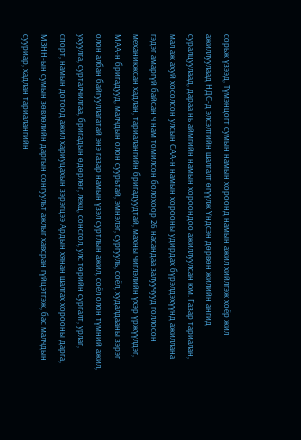сорьж үзээд, Түмэнцогт сумын намын хороонд намын ажил хийлгэж хоёр жил ажиллуулаад НДС-д элсэлтийн шалгалт өгүүлж Үндсэн дөрвөн жилийн ангид суралцуулаад, дараа нь аймгийн намын хороондоо ажиллуулсан юм. Газар тариалан, мал аж ахуй хосолсон улсын САА-н намын хорооны удирдах бүрэлдэхүүнд ажиллана гэдэг амаргүй байсан ч нам томилсон болохоор 26 насандаа залуучууд голлосон механикжсан хадлан, тариалангийн бригадуудтай, махны чиглэлийн үхэр үржүүлдэг, МАА-н бригадууд, малчдын олон суурьтай, эмнэлэг, сургууль, соёл, худалдааны зэрэг олон албан байгууллагатай энэ газар намын үзэл суртлын ажил, соёл олон түмний ажил, ухуулга, сурталчилгаа, бригадын өдөрлөг, лекц, сонсгол, улс төрийн сургалт, урлаг, спорт, намын дотоод ажил хариуцахын зэрэгцээ Ардын хянан шалгах хорооны дарга, МЗНН-ын сумын зөвлөлийн даргын сонгуульт ажлыг хавсран гүйцэтгэж, бас малчдын сууриар, хадлан тариалангийн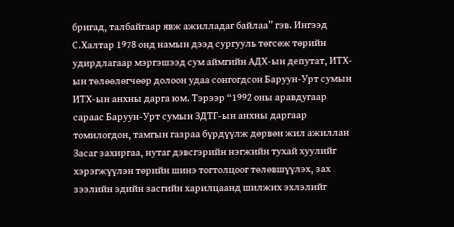бригад, талбайгаар явж ажилладаг байлаа” гэв. Ингээд С.Халтар 1978 онд намын дээд сургууль төгсөж төрийн удирдлагаар мэргэшээд сум аймгийн АДХ-ын депутат, ИТХ-ын төлөөлөгчөөр долоон удаа сонгогдсон Баруун-Урт сумын ИТХ-ын анхны дарга юм. Тэрээр “1992 оны аравдугаар сараас Баруун-Урт сумын ЗДТГ-ын анхны даргаар томилогдон, тамгын газраа бүрдүүлж дөрвөн жил ажиллан Засаг захиргаа, нутаг дэвсгэрийн нэгжийн тухай хуулийг хэрэгжүүлэн төрийн шинэ тогтолцоог төлөвшүүлэх, зах зээлийн эдийн засгийн харилцаанд шилжих эхлэлийг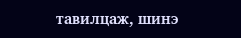тавилцаж, шинэ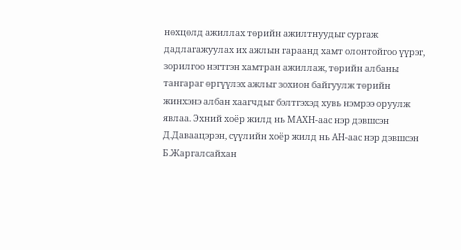нөхцөлд ажиллах төрийн ажилтнуудыг сургаж дадлагажуулах их ажлын гараанд хамт олонтойгоо үүрэг, зорилгоо нэгтгэн хамтран ажиллаж, төрийн албаны тангараг өргүүлэх ажлыг зохион байгуулж төрийн жинхэнэ албан хаагчдыг бэлтгэхэд хувь нэмрээ оруулж явлаа. Эхний хоёр жилд нь МАХН-аас нэр дэвшсэн Д.Даваацэрэн, сүүлийн хоёр жилд нь АН-аас нэр дэвшсэн Б.Жаргалсайхан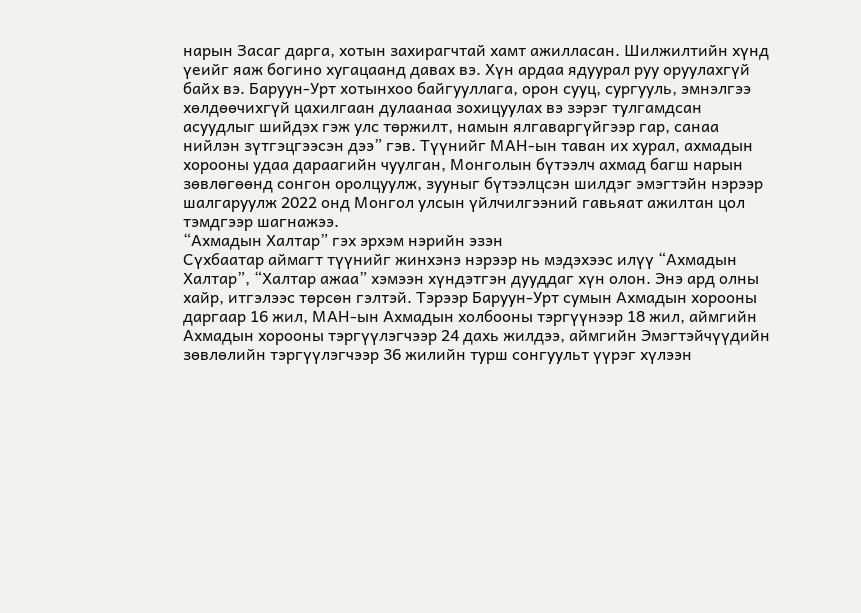нарын Засаг дарга, хотын захирагчтай хамт ажилласан. Шилжилтийн хүнд үеийг яаж богино хугацаанд давах вэ. Хүн ардаа ядуурал руу оруулахгүй байх вэ. Баруун-Урт хотынхоо байгууллага, орон сууц, сургууль, эмнэлгээ хөлдөөчихгүй цахилгаан дулаанаа зохицуулах вэ зэрэг тулгамдсан асуудлыг шийдэх гэж улс төржилт, намын ялгаваргүйгээр гар, санаа нийлэн зүтгэцгээсэн дээ” гэв. Түүнийг МАН-ын таван их хурал, ахмадын хорооны удаа дараагийн чуулган, Монголын бүтээлч ахмад багш нарын зөвлөгөөнд сонгон оролцуулж, зууныг бүтээлцсэн шилдэг эмэгтэйн нэрээр шалгаруулж 2022 онд Монгол улсын үйлчилгээний гавьяат ажилтан цол тэмдгээр шагнажээ.
“Ахмадын Халтар” гэх эрхэм нэрийн эзэн
Сүхбаатар аймагт түүнийг жинхэнэ нэрээр нь мэдэхээс илүү “Ахмадын Халтар”, “Халтар ажаа” хэмээн хүндэтгэн дууддаг хүн олон. Энэ ард олны хайр, итгэлээс төрсөн гэлтэй. Тэрээр Баруун-Урт сумын Ахмадын хорооны даргаар 16 жил, МАН-ын Ахмадын холбооны тэргүүнээр 18 жил, аймгийн Ахмадын хорооны тэргүүлэгчээр 24 дахь жилдээ, аймгийн Эмэгтэйчүүдийн зөвлөлийн тэргүүлэгчээр 36 жилийн турш сонгуульт үүрэг хүлээн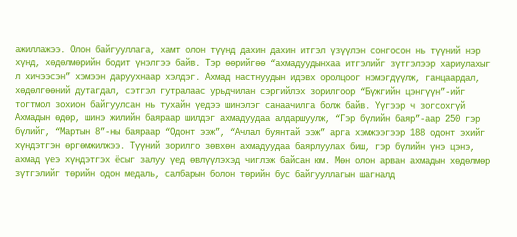ажиллажээ. Олон байгууллага, хамт олон түүнд дахин дахин итгэл үзүүлэн сонгосон нь түүний нэр хүнд, хөдөлмөрийн бодит үнэлгээ байв. Тэр өөрийгөө “ахмадуудынхаа итгэлийг зүтгэлээр хариулахыг л хичээсэн” хэмээн даруухнаар хэлдэг. Ахмад настнуудын идэвх оролцоог нэмэгдүүлж, ганцаардал, хөдөлгөөний дутагдал, сэтгэл гутралаас урьдчилан сэргийлэх зорилгоор “Бүжгийн цэнгүүн”-ийг тогтмол зохион байгуулсан нь тухайн үедээ шинэлэг санаачилга болж байв. Үүгээр ч зогсохгүй Ахмадын өдөр, шинэ жилийн баяраар шилдэг ахмадуудаа алдаршуулж, “Гэр бүлийн баяр”-аар 250 гэр бүлийг, “Мартын 8”-ны баяраар “Одонт ээж”, “Ачлал буянтай ээж” арга хэмжээгээр 188 одонт эхийг хүндэтгэн өргөмжилжээ. Түүний зорилго зөвхөн ахмадуудаа баярлуулах биш, гэр бүлийн үнэ цэнэ, ахмад үеэ хүндэтгэх ёсыг залуу үед өвлүүлэхэд чиглэж байсан юм. Мөн олон арван ахмадын хөдөлмөр зүтгэлийг төрийн одон медаль, салбарын болон төрийн бус байгууллагын шагналд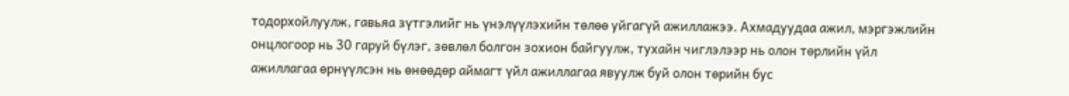тодорхойлуулж, гавьяа зүтгэлийг нь үнэлүүлэхийн төлөө уйгагүй ажиллажээ. Ахмадуудаа ажил, мэргэжлийн онцлогоор нь 30 гаруй бүлэг, зөвлөл болгон зохион байгуулж, тухайн чиглэлээр нь олон төрлийн үйл ажиллагаа өрнүүлсэн нь өнөөдөр аймагт үйл ажиллагаа явуулж буй олон төрийн бус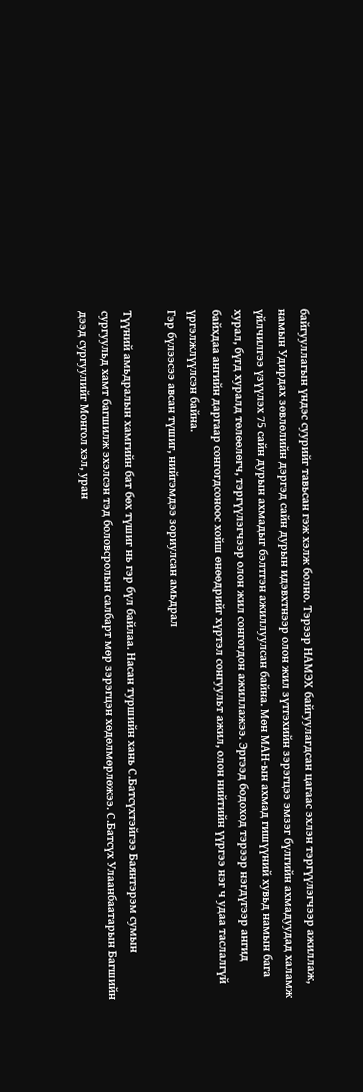байгууллагын үндэс суурийг тавьсан гэж хэлж болно. Тэрээр НАМЭХ байгуулагдсан цагаас эхлэн тэргүүлэгчээр ажиллаж, намын Удирдах зөвлөлийн дэргэд сайн дурын идэвхтнээр олон жил зүтгэхийн зэрэгцээ эмзэг бүлгийн ахмадуудад халамж үйлчилгээ үзүүлэх 75 сайн дурын ахмадыг бэлтгэн ажиллуулсан байна. Мөн МАН-ын ахмад гишүүний хувьд намын бага хурал, бүгд хуралд төлөөлөгч, тэргүүлэгчээр олон жил сонгогдон ажиллажээ. Эргээд бодоход тэрээр нэгдүгээр ангид байхдаа ангийн даргаар сонгогдсоноос хойш өнөөдрийг хүртэл сонгуульт ажил, олон нийтийн үүргээ нэг ч удаа таслалгүй үргэлжлүүлсэн байна.
Гэр бүлээсээ авсан түшиг, нийгэмдээ зориулсан амьдрал

Түүний амьдралын хамгийн бат бөх түшиг нь гэр бүл байлаа. Насан туршийн хань С.Батсүхтэйгээ Баянтэрэм сумын сургуульд хамт багшилж эхэлсэн тэд боловсролын салбарт мөр зэрэгцэн хөдөлмөрлөжээ. С.Батсүх Улаанбаатарын Багшийн дээд сургуулийг Монгол хэл, уран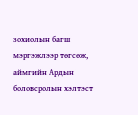зохиолын багш мэргэжлээр төгсөж, аймгийн Ардын боловсролын хэлтэст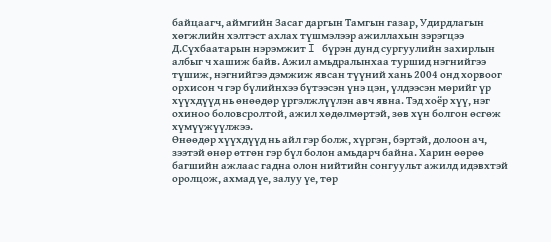байцаагч, аймгийн Засаг даргын Тамгын газар, Удирдлагын хөгжлийн хэлтэст ахлах түшмэлээр ажиллахын зэрэгцээ Д.Сүхбаатарын нэрэмжит I бүрэн дунд сургуулийн захирлын албыг ч хашиж байв. Ажил амьдралынхаа туршид нэгнийгээ түшиж, нэгнийгээ дэмжиж явсан түүний хань 2004 онд хорвоог орхисон ч гэр бүлийнхээ бүтээсэн үнэ цэн, үлдээсэн мөрийг үр хүүхдүүд нь өнөөдөр үргэлжлүүлэн авч явна. Тэд хоёр хүү, нэг охиноо боловсролтой, ажил хөдөлмөртэй, зөв хүн болгон өсгөж хүмүүжүүлжээ.
Өнөөдөр хүүхдүүд нь айл гэр болж, хүргэн, бэртэй, долоон ач, зээтэй өнөр өтгөн гэр бүл болон амьдарч байна. Харин өөрөө багшийн ажлаас гадна олон нийтийн сонгуульт ажилд идэвхтэй оролцож, ахмад үе, залуу үе, төр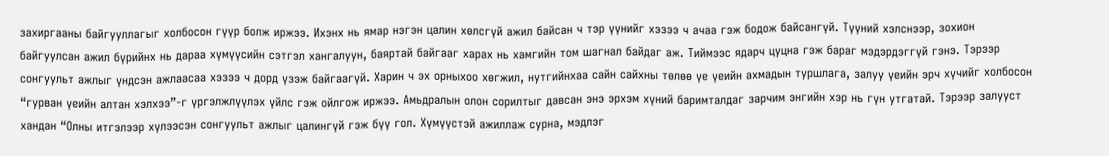захиргааны байгууллагыг холбосон гүүр болж иржээ. Ихэнх нь ямар нэгэн цалин хөлсгүй ажил байсан ч тэр үүнийг хэзээ ч ачаа гэж бодож байсангүй. Түүний хэлснээр, зохион байгуулсан ажил бүрийнх нь дараа хүмүүсийн сэтгэл хангалуун, баяртай байгааг харах нь хамгийн том шагнал байдаг аж. Тиймээс ядарч цуцна гэж бараг мэдэрдэггүй гэнэ. Тэрээр сонгуульт ажлыг үндсэн ажлаасаа хэзээ ч дорд үзэж байгаагүй. Харин ч эх орныхоо хөгжил, нутгийнхаа сайн сайхны төлөө үе үеийн ахмадын туршлага, залуу үеийн эрч хүчийг холбосон “гурван үеийн алтан хэлхээ”-г үргэлжлүүлэх үйлс гэж ойлгож иржээ. Амьдралын олон сорилтыг давсан энэ эрхэм хүний баримталдаг зарчим энгийн хэр нь гүн утгатай. Тэрээр залууст хандан “Олны итгэлээр хүлээсэн сонгуульт ажлыг цалингүй гэж бүү гол. Хүмүүстэй ажиллаж сурна, мэдлэг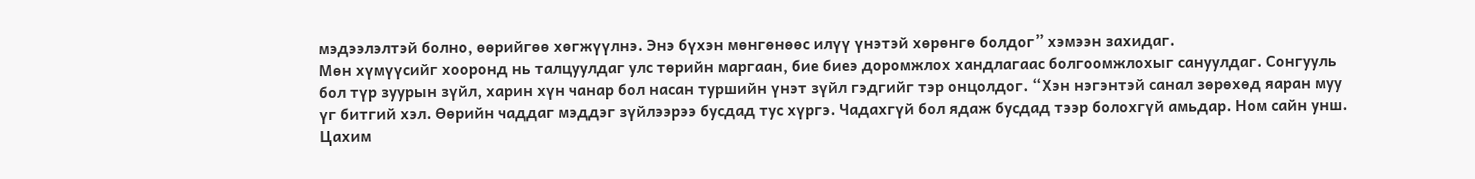мэдээлэлтэй болно, өөрийгөө хөгжүүлнэ. Энэ бүхэн мөнгөнөөс илүү үнэтэй хөрөнгө болдог” хэмээн захидаг.
Мөн хүмүүсийг хооронд нь талцуулдаг улс төрийн маргаан, бие биеэ доромжлох хандлагаас болгоомжлохыг сануулдаг. Сонгууль бол түр зуурын зүйл, харин хүн чанар бол насан туршийн үнэт зүйл гэдгийг тэр онцолдог. “Хэн нэгэнтэй санал зөрөхөд яаран муу үг битгий хэл. Өөрийн чаддаг мэддэг зүйлээрээ бусдад тус хүргэ. Чадахгүй бол ядаж бусдад тээр болохгүй амьдар. Ном сайн унш. Цахим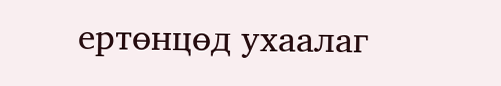ертөнцөд ухаалаг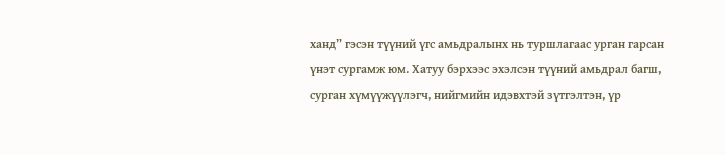ханд” гэсэн түүний үгс амьдралынх нь туршлагаас урган гарсан үнэт сургамж юм. Хатуу бэрхээс эхэлсэн түүний амьдрал багш, сурган хүмүүжүүлэгч, нийгмийн идэвхтэй зүтгэлтэн, үр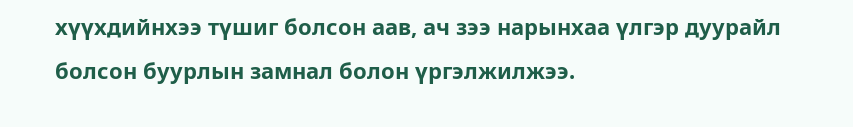хүүхдийнхээ түшиг болсон аав, ач зээ нарынхаа үлгэр дуурайл болсон буурлын замнал болон үргэлжилжээ.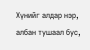Хүнийг алдар нэр, албан тушаал бус,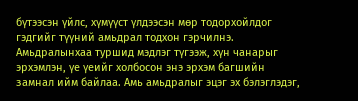бүтээсэн үйлс, хүмүүст үлдээсэн мөр тодорхойлдог гэдгийг түүний амьдрал тодхон гэрчилнэ. Амьдралынхаа туршид мэдлэг түгээж, хүн чанарыг эрхэмлэн, үе үеийг холбосон энэ эрхэм багшийн замнал ийм байлаа. Амь амьдралыг эцэг эх бэлэглэдэг,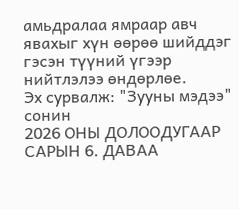амьдралаа ямраар авч явахыг хүн өөрөө шийддэг гэсэн түүний үгээр нийтлэлээ өндөрлөе.
Эх сурвалж: "Зууны мэдээ" сонин
2026 ОНЫ ДОЛООДУГААР САРЫН 6. ДАВАА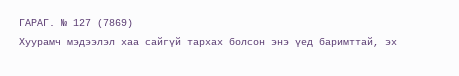ГАРАГ. № 127 (7869)
Хуурамч мэдээлэл хаа сайгүй тархах болсон энэ үед баримттай, эх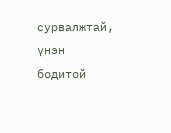сурвалжтай, үнэн бодитой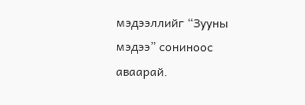мэдээллийг “Зууны мэдээ” сониноос аваарай.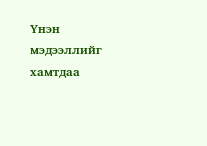Үнэн мэдээллийг хамтдаа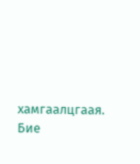хамгаалцгаая.
Бие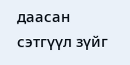даасан сэтгүүл зүйг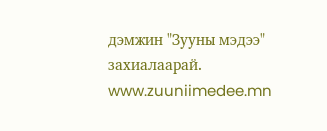дэмжин "Зууны мэдээ" захиалаарай. www.zuuniimedee.mn